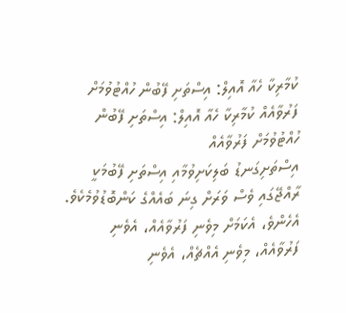ކުމާރިކާ ހެއާ އޮއިލް: އިސްތަށި ފޭބުން ހުއްޓުވުމަށް ފަރުވާއެއް ކުމާރިކާ ހެއާ އޮއިލް: އިސްތަށި ފޭބުން ހުއްޓުވުމަށް ފަރުވާއެއް
އިސްތަށިގަނޑު ބަލިކަށިވުމާއި އިސްތަށި ފޭބުމަކީ ރާއްޖޭގައި ވެސް ވަރަށް ގިނަ ބައެއްގެ ކަންބޮޑުވުމެކެވެ. އެހެންވެ، އެކަމަށް މިވެނި ފަރުވާއެއް، އެވެނި ފަރުވާއެއް، މިވެނި އެއްޗެއް، އެވެނި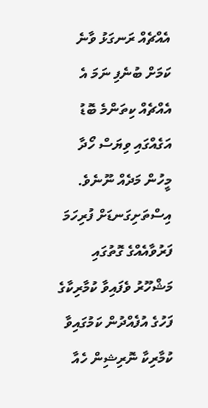އެއްޗެއް ރަނގަޅު ވާނެ ކަމަށް ބުނެފި ނަމަ އެ އެއްޗެއް ކިތަންމެ ބޮޑު އަގެއްގައި ވިޔަސް ހޯދާ މީހުން މަދެއް ނޫނެވެ.
އިސްތަށިގަނޑަށް ފުރިހަމަ ފަރުވާއެއްގެ ގޮތުގައި މަޝްހޫރު ވެފައިވާ ކުމާރިކާގެ ފަހުގެ އުފެއްދުން ކަމުގައިވާ ކުމާރިކާ ނޮރިޝިން ހެއާ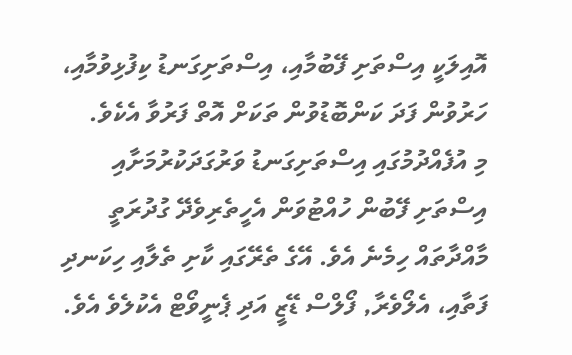އޮއިލަކީ އިސްތަށި ފޭބުމާއި، އިސްތަށިގަނޑު ކިފުޅިވުމާއި، ހަރުވުން ފަދަ ކަންބޮޑުވުން ތަކަށް އޮތް ފަރުވާ އެކެވެ.
މި އުފެއްދުމުގައި އިސްތަށިގަނޑު ވަރުގަދަކުރުމަށާއި އިސްތަށި ފޭބުން ހުއްޓުވަން އެހީތެރިވެދޭ ގުދުރަތީ މާއްދާތައް ހިމެނެ އެވެ. އޭގެ ތެރޭގައި ކާށި ތެލާއި ހިކަނދި ފަތާއި، އެލޯވެރާ, ފޯލްސް ޑޭޒީ އަދި ޕެނީވޯޓް އެކުލެވެ އެވެ.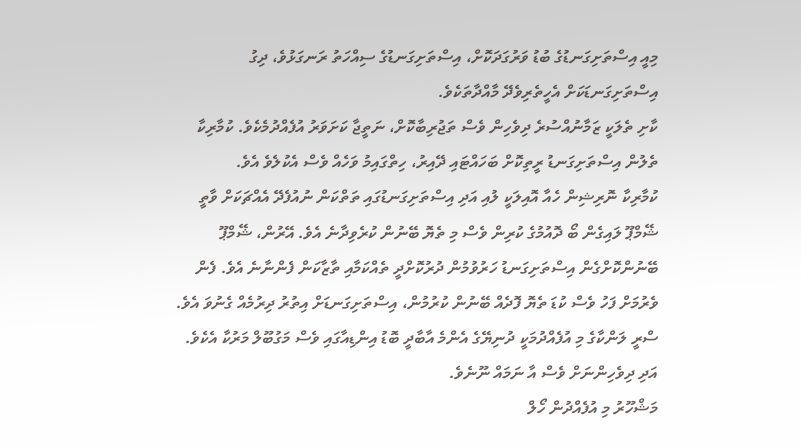މިއީ އިސްތަށިގަނޑުގެ ބުޑު ވަރުގަދަކޮށް، އިސްތަށިގަނޑުގެ ސިއްހަތު ރަނގަޅުވެ، ދިގު އިސްތަށިގަނޑަކަށް އެހީތެރިވެދޭ މާއްދާތަކެވެ.
ކާށި ތެލަކީ ޒަމާނުއްސުރެ ދިވެހިން ވެސް ތަޖުރިބާކޮށް، ނަތީޖާ ކަށަވަރު އުފެއްދުމެކެވެ. ކުމާރިކާ ތެލުން އިސްތަށިގަނޑު ރީތިކޮށް ބަހައްޓައި ދޭއިރު، ހިތްގައިމު ވަހެއް ވެސް އެކުލެވެ އެވެ.
ކުމާރިކާ ނޮރިޝިން ހެއާ އޮއިލަކީ ލުއި އަދި އިސްތަށިގަނޑުގައި ތަތްކަން ނުއުފެދޭ އެއްޗަކަށް ވާތީ ޝޭމްޕޫ ލައިގެން ބޯ ދޮއުމުގެ ކުރިން ވެސް މި ތެޔޮ ބޭނުން ކުރެވިދާނެ އެވެ. އޭރުން، ޝޭމްޕޫ ބޭނުންކޮށްގެން އިސްތަށިގަނޑު ހަރުވުމުން ދުރުކޮށްދީ ތެއްކަމާއި ތާޒާކަން ފެންނާނެ އެވެ. ފެން ވެރުމަށް ފަހު ވެސް ކުޑަ ތެޔޮ ފޮދެއް ބޭނުން ކުރުމުން، އިސްތަށިގަނޑަށް އިތުރު ދިރުމެއް ގެނުވަ އެވެ.
ސްރީ ލަންކާގެ މި އުފެއްދުމަކީ ދުނިޔޭގެ އެންމެ އާބާދީ ބޮޑު އިންޑިއާގައި ވެސް މަގުބޫލް މަރުކާ އެކެވެ. އަދި ދިވެހިންނަށް ވެސް އާ ނަމައް ނޫނެވެ.
މަޝްހޫރު މި އުފެއްދުން ހޯލް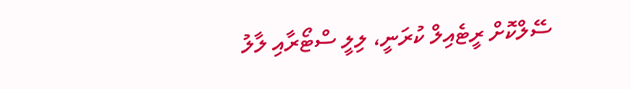ސޭލްކޮށް ރީޓެއިލް ކުރަނީ، ލިލީ ސްޓޯރާއި ލާލު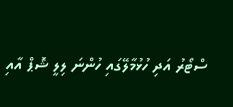ސްޓޯރު އަދި ހުޅުމާލޭގައި ހުންނަ ލިލީ ޝޮޕް އާއި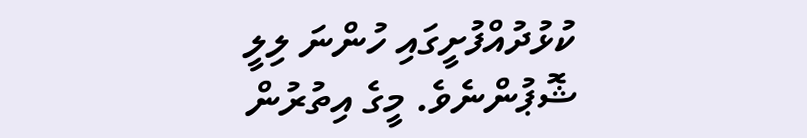ކުޅުދުއްފުށީގައި ހުންނަ ލިލީ ޝޮޕުންނެވެ. މީގެ އިތުރުން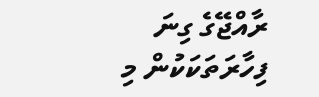ރާއްޖޭގެ ގިނަ ފިހާރަތަކަކުން މި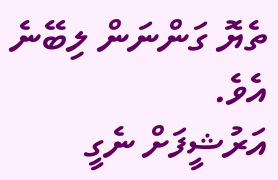ތެޔޮ ގަންނަން ލިބޭނެ އެވެ.
އަރުޝީފަށް ނެގީ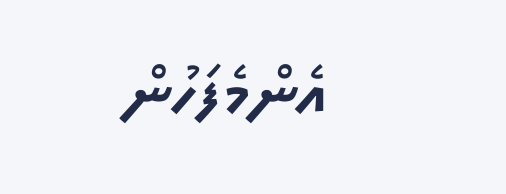އެންމެފަހުން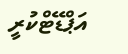އަޕްޑޭޓްކުރީ